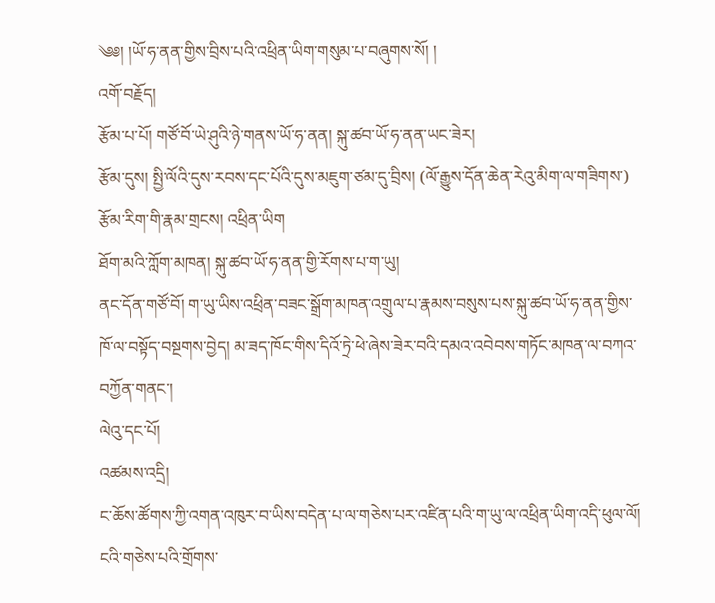༄༅། །ཡོ་ཧ་ནན་གྱིས་བྲིས་པའི་འཕྲིན་ཡིག་གསུམ་པ་བཞུགས་སོ། །
འགོ་བརྗོད།
རྩོམ་པ་པོ། གཙོ་བོ་ཡེ་ཤུའི་ཉེ་གནས་ཡོ་ཧ་ནན། སྐུ་ཚབ་ཡོ་ཧ་ནན་ཡང་ཟེར།
རྩོམ་དུས། སྤྱི་ལོའི་དུས་རབས་དང་པོའི་དུས་མཇུག་ཙམ་དུ་བྲིས། (ལོ་རྒྱུས་དོན་ཆེན་རེའུ་མིག་ལ་གཟིགས་)
རྩོམ་རིག་གི་རྣམ་གྲངས། འཕྲིན་ཡིག
ཐོག་མའི་ཀློག་མཁན། སྐུ་ཚབ་ཡོ་ཧ་ནན་གྱི་རོགས་པ་ག་ཡུ།
ནང་དོན་གཙོ་བོ། ག་ཡུ་ཡིས་འཕྲིན་བཟང་སྒྲོག་མཁན་འགྲུལ་པ་རྣམས་བསུས་པས་སྐུ་ཚབ་ཡོ་ཧ་ནན་གྱིས་ཁོ་ལ་བསྟོད་བསྔགས་བྱེད། མ་ཟད་ཁོང་གིས་དིའོ་ཏྲེ་ཕེ་ཞེས་ཟེར་བའི་དམའ་འབེབས་གཏོང་མཁན་ལ་བཀའ་བཀྱོན་གནང་།
ལེའུ་དང་པོ།
འཚམས་འདྲི།
ང་ཆོས་ཚོགས་ཀྱི་འགན་འཁུར་བ་ཡིས་བདེན་པ་ལ་གཅེས་པར་འཛིན་པའི་ག་ཡུ་ལ་འཕྲིན་ཡིག་འདི་ཕུལ་ལོ། ངའི་གཅེས་པའི་གྲོགས་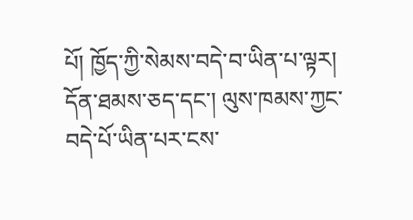པོ། ཁྱོད་ཀྱི་སེམས་བདེ་བ་ཡིན་པ་ལྟར། དོན་ཐམས་ཅད་དང་། ལུས་ཁམས་ཀྱང་བདེ་པོ་ཡིན་པར་ངས་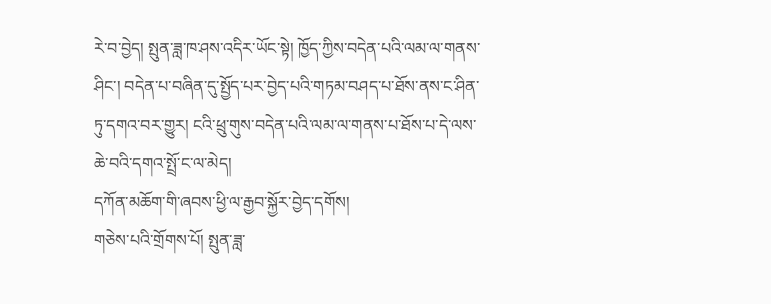རེ་བ་བྱེད། སྤུན་ཟླ་ཁ་ཤས་འདིར་ཡོང་སྟེ། ཁྱོད་ཀྱིས་བདེན་པའི་ལམ་ལ་གནས་ཤིང་། བདེན་པ་བཞིན་དུ་སྤྱོད་པར་བྱེད་པའི་གཏམ་བཤད་པ་ཐོས་ནས་ང་ཤིན་ཏུ་དགའ་བར་གྱུར། ངའི་ཕྲུ་གུས་བདེན་པའི་ལམ་ལ་གནས་པ་ཐོས་པ་དེ་ལས་ཆེ་བའི་དགའ་སྤྲོ་ང་ལ་མེད།
དཀོན་མཆོག་གི་ཞབས་ཕྱི་ལ་རྒྱབ་སྐྱོར་བྱེད་དགོས།
གཅེས་པའི་གྲོགས་པོ། སྤུན་ཟླ་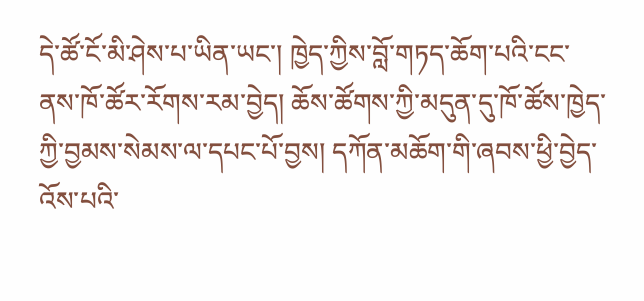དེ་ཚོ་ངོ་མི་ཤེས་པ་ཡིན་ཡང་། ཁྱེད་ཀྱིས་བློ་གཏད་ཆོག་པའི་ངང་ནས་ཁོ་ཚོར་རོགས་རམ་བྱེད། ཆོས་ཚོགས་ཀྱི་མདུན་དུ་ཁོ་ཚོས་ཁྱེད་ཀྱི་བྱམས་སེམས་ལ་དཔང་པོ་བྱས། དཀོན་མཆོག་གི་ཞབས་ཕྱི་བྱེད་འོས་པའི་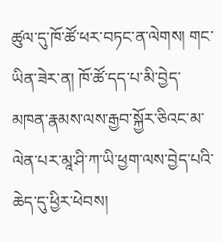ཚུལ་དུ་ཁོ་ཚོ་ཕར་བཏང་ན་ལེགས། གང་ཡིན་ཟེར་ན། ཁོ་ཚོ་དད་པ་མི་བྱེད་མཁན་རྣམས་ལས་རྒྱབ་སྐྱོར་ཅིའང་མ་ལེན་པར་མཱ་ཤི་ཀ་ཡི་ཕྱག་ལས་བྱེད་པའི་ཆེད་དུ་ཕྱིར་ཕེབས།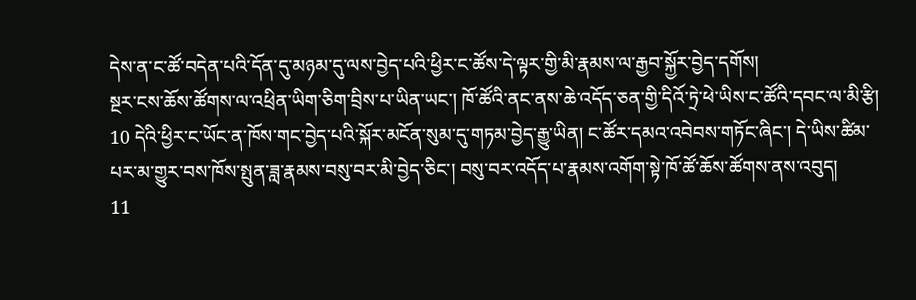དེས་ན་ང་ཚོ་བདེན་པའི་དོན་དུ་མཉམ་དུ་ལས་བྱེད་པའི་ཕྱིར་ང་ཚོས་དེ་ལྟར་གྱི་མི་རྣམས་ལ་རྒྱབ་སྐྱོར་བྱེད་དགོས།
སྔར་ངས་ཆོས་ཚོགས་ལ་འཕྲིན་ཡིག་ཅིག་བྲིས་པ་ཡིན་ཡང་། ཁོ་ཚོའི་ནང་ནས་ཆེ་འདོད་ཅན་གྱི་དིའོ་ཏྲེ་ཕེ་ཡིས་ང་ཚོའི་དབང་ལ་མི་རྩི། 10 དེའི་ཕྱིར་ང་ཡོང་ན་ཁོས་གང་བྱེད་པའི་སྐོར་མངོན་སུམ་དུ་གཏམ་བྱེད་རྒྱུ་ཡིན། ང་ཚོར་དམའ་འབེབས་གཏོང་ཞིང་། དེ་ཡིས་ཚིམ་པར་མ་གྱུར་བས་ཁོས་སྤུན་ཟླ་རྣམས་བསུ་བར་མི་བྱེད་ཅིང་། བསུ་བར་འདོད་པ་རྣམས་འགོག་སྟེ་ཁོ་ཚོ་ཆོས་ཚོགས་ནས་འབུད།
11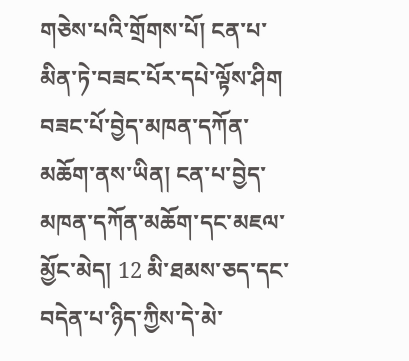གཅེས་པའི་གྲོགས་པོ། ངན་པ་མིན་ཏེ་བཟང་པོར་དཔེ་ལྟོས་ཤིག བཟང་པོ་བྱེད་མཁན་དཀོན་མཆོག་ནས་ཡིན། ངན་པ་བྱེད་མཁན་དཀོན་མཆོག་དང་མཇལ་མྱོང་མེད། 12 མི་ཐམས་ཅད་དང་བདེན་པ་ཉིད་ཀྱིས་དེ་མེ་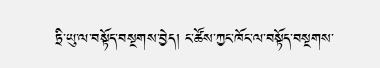ཏྲི་ཡུ་ལ་བསྟོད་བསྔགས་བྱེད། ང་ཚོས་ཀྱང་ཁོང་ལ་བསྟོད་བསྔགས་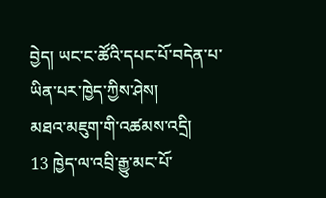བྱེད། ཡང་ང་ཚོའི་དཔང་པོ་བདེན་པ་ཡིན་པར་ཁྱེད་ཀྱིས་ཤེས།
མཐའ་མཇུག་གི་འཚམས་འདྲི།
13 ཁྱེད་ལ་འབྲི་རྒྱུ་མང་པོ་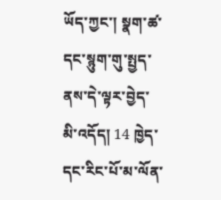ཡོད་ཀྱང་། སྣག་ཚ་དང་སྙུག་གུ་སྤྱད་ནས་དེ་ལྟར་བྱེད་མི་འདོད། 14 ཁྱེད་དང་རིང་པོ་མ་ལོན་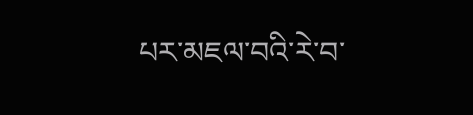པར་མཇལ་བའི་རེ་བ་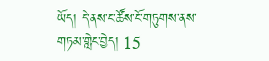ཡོད། དེ་ནས་ང་ཚོས་ངོ་གཏུགས་ནས་གཏམ་གླེང་བྱེད། 15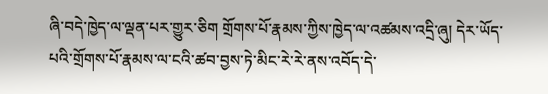ཞི་བདེ་ཁྱེད་ལ་ལྡན་པར་གྱུར་ཅིག གྲོགས་པོ་རྣམས་ཀྱིས་ཁྱེད་ལ་འཚམས་འདྲི་ཞུ། དེར་ཡོད་པའི་གྲོགས་པོ་རྣམས་ལ་ངའི་ཚབ་བྱས་ཏེ་མིང་རེ་རེ་ནས་འབོད་དེ་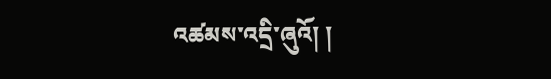འཚམས་འདྲི་ཞུའོ། །